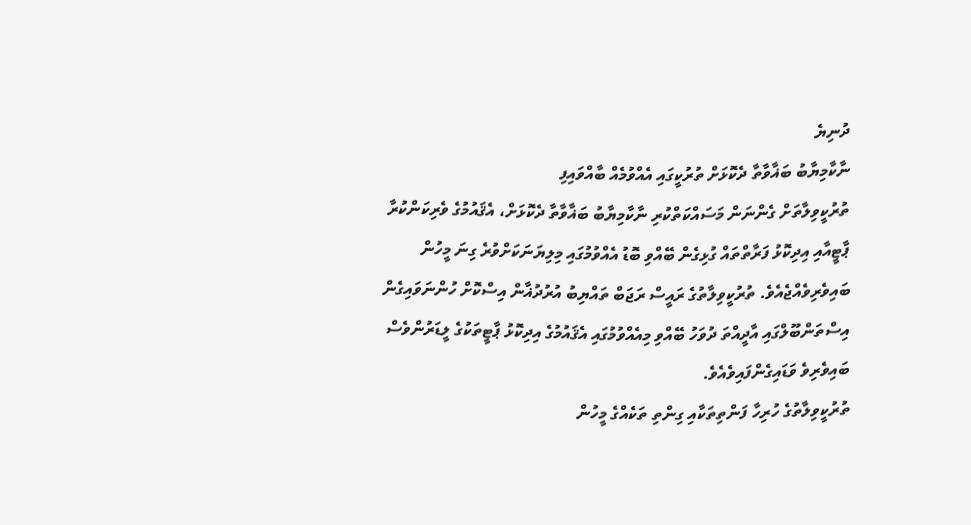ދުނިޔެ
ނާކާމިޔާބު ބަޣާވާތާ ދެކޮޅަށް ތުރުކީގައި އެއްވުމެއް ބާއްވައިފި
ތުރުކީވިލާތަށް ގެންނަން މަސައްކަތްކުރި ނާކާމިޔާބު ބަޣާވާތާ ދެކޮޅަށް، އެޤައުމުގެ ވެރިކަންކުރާ ޕާޓީއާއި އިދިކޮޅު ފަރާތްތައް ގުޅިގެން ބޭއްވި ބޮޑު އެއްވުމުގައި މިލިޔަނަކަށްވުރެ ގިނަ މީހުން ބައިވެރިވެއްޖެއެވެ. ތުރުކީވިލާތުގެ ރައީސް ރަޖަބް ތައްޔިބު އުރުދުޣާން އިސްކޮށް ހުންނަވައިގެން އިސްތަންބޫލްގައި އާދީއްތަ ދުވަހު ބޭއްވި މިއެއްވުމުގައި އެޤައުމުގެ އިދިކޮޅު ޕާޓީތަކުގެ ލީޑަރުންވެސް ބައިވެރިވެ ވަޑައިގެންފައިވެއެވެ.
ތުރުކީވިލާތުގެ ހުރިހާ ފަންތިތަކާއި ގިންތި ތަކެއްގެ މީހުން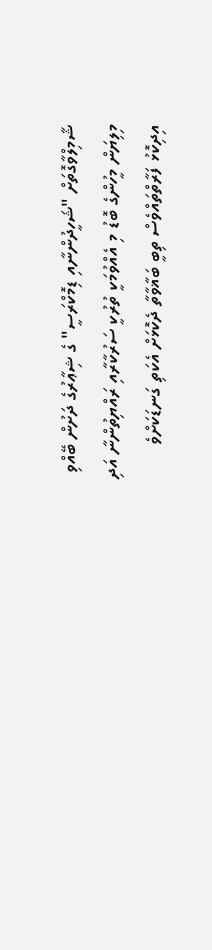ޝާމިލްވާގޮތަށް "ޝަހީދުންނާއި ޑިމޮކްރަސީ" ގެ ޝިޢާރުގެ ދަށުން ބޭއްވި މިލިޔަން މީހުންގެ ބޮޑު މި އެއްވުމަކީ ތުރުކީ ސަރުކާރާއި ރައްޔިތުންނާ އަދި އިދިކޮޅު ފަރާތްތައްވެސް ތިބީ ބަޣާވާތާ ދެކޮޅަށް އެކަތި ގަނޑަކަށްވެ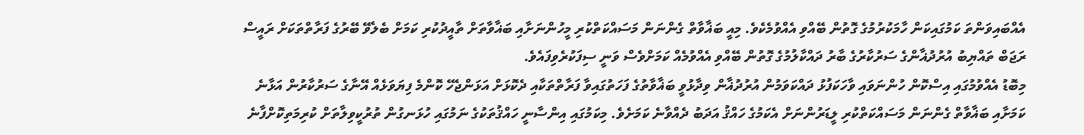އެއްބައިވަންތަ ކަމުގައިކަން ހާމަކުރުމުގެ ގޮތުން ބޭއްވި އެއްވުމެކެވެ. މިއީ ބަޣާވާތް ގެންނަން މަސައްކަތްކުރި މީހުންނަށާއި ބަޣާވާތަށް ތާއީދުކުރި ކަމަށް ބެލެވޭ ބޭރުގެ ފަރާތްތަކަށް ރައީސް ރަޖަބް ތައްޔިބު އުރުދުޣާންގެ ސަރުކާރުގެ ބާރު ދައްކާލުމުގެ ގޮތުން ބޭއްވި އެއްވުމެއް ކަމަށްވެސް ވަނީ ސިފަކުރެވިފައެވެ.
މިބޮޑު އެއްވުމުގައި އިސްކޮން ހުންނަވައި ވާހަކަފުޅު ދައްކަވަމުން އުރުދުޣާން ވިދާޅުވީ ބަޣާވާތުގެ ފަހަތުގައިވާ ފަރާތްތަކާއި ދެކޮޅަށް އަޅަންޖެހޭ ކޮންމެ ފިޔަވަޅެއް އޭނާގެ ސަރުކާރުން އަޅާނެ ކަމަށާއި ބަޣާވާތް ގެންނަން މަސައްކަތްކުރި ލީޑަރުންނަށް އެކަމުގެ ހައްޤު އަދަބު ދެއްވާނެ ކަމަށެވެ. މިކަމުގައި އިންސާނީ ހައްޤުތަކުގެ ނަމުގައި ހުޅަނގުން ތުރުކީވިލާތަށް ކުރިމަތިކޮށްފާނެ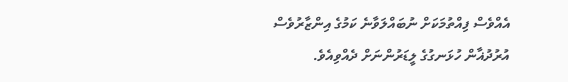އެއްވެސް ފިއްތުމަކަށް ނުބައްލަވާނެ ކަމުގެ އިންޒާރުވެސް އުރުދުޣާން ހުޅަނގުގެ ލީޑަރުންނަށް ދެއްވިއެވެ.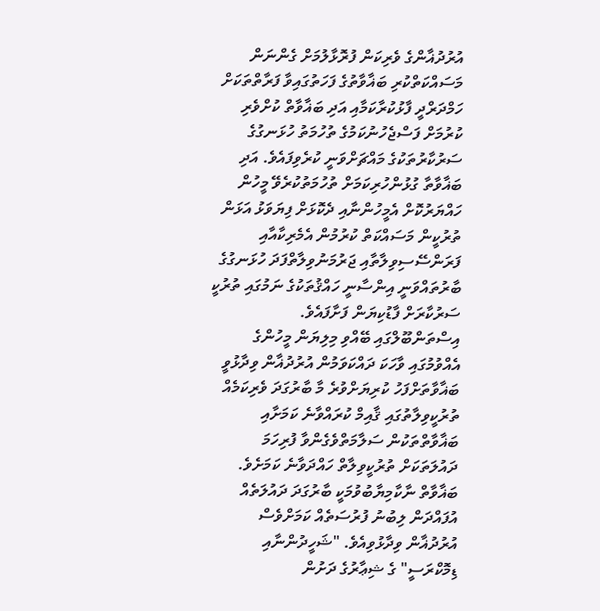އުރުދުޣާންގެ ވެރިކަން ފުރޮޅާލުމަށް ގެންނަން މަސައްކަތްކުރި ބަޣާވާތުގެ ފަހަތުގައިވާ ފަރާތްތަކަށް ހަމްދަރްދީ ފާޅުކުރާކަމާއި އަދި ބަޣާވާތް ކުށްވެރި ކުރުމަށް ފަސްޖެހުނުކަމުގެ ތުހުމަތު ހުޅަނގުގެ ސަރުކާރުތަކުގެ މައްޗަށްވަނީ ކުރެވިފައެވެ. އަދި ބަޣާވާތާ ގުޅުންހުރިކަމަށް ތުހުމަތުކުރެވޭ މީހުން ހައްޔަރުކޮށް އެމީހުންނާއި ދެކޮޅަށް ފިޔަވަޅު އަޅަން ތުރުކީން މަސައްކަތް ކުރުމުން އެމެރިކާއާއި ފަރަންސޭސިވިލާތާއި ޖަރުމަނުވިލާތްފަދަ ހުޅަނގުގެ ބާރުތައްވަނީ އިންސާނީ ހައްޤުތަކުގެ ނަމުގައި ތުރުކީ ސަރުކާރަށް ފާޑުކިޔަން ފަށާފައެވެ.
އިސްތަންބޫލްގައި ބޭއްވި މިލިޔަން މީހުންގެ އެއްވުމުގައި ވާހަކަ ދައްކަވަމުން އުރުދުޣާން ވިދާޅުވީ ބަޣާވާތަށްފަހު ކުރިޔަށްވުރެ މާ ބާރުގަދަ ވެރިކަމެއް ތުރުކީވިލާތުގައި ޤާއިމް ކުރައްވާނެ ކަމަށާއި ބަޣާވާތްތަކުން ސަލާމަތްވެގެންވާ ފުރިހަމަ ދައުލަތަކަށް ތުރުކީވިލާތް ހައްދަވާނެ ކަމަށެވެ. ބަޣާވާތް ނާކާމިޔާބުވުމަކީ ބާރުގަދަ ދައުލަތެއް އުފައްދަން ލިބުނު ފުރުސަތެއް ކަމަށްވެސް އުރުދުޣާން ވިދާޅުވިއެވެ. "ޝަހީދުންނާއި ޑިމޮކްރަސީ" ގެ ޝިޢާރުގެ ދަށުން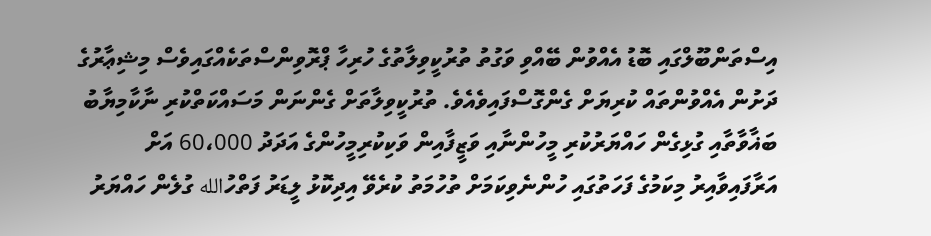އިސްތަންބޫލްގައި ބޮޑު އެއްވުން ބޭއްވި ވަގުތު ތުރުކީވިލާތުގެ ހުރިހާ ޕްރޮވިންސްތަކެއްގައިވެސް މިޝިޢާރުގެ ދަށުން އެއްވުންތައް ކުރިޔަށް ގެންގޮސްފައިވެއެވެ. ތުރުކީވިލާތަށް ގެންނަން މަސައްކަތްކުރި ނާކާމިޔާބު ބަޣާވާތާއި ގުޅިގެން ހައްޔަރުކުރި މީހުންނާއި ވަޒީފާއިން ވަކިކުރިމީހުންގެ އަދަދު 60،000 އަށް އަރާފައިވާއިރު މިކަމުގެ ފަހަތުގައި ހުންނެވިކަމަށް ތުހުމަތު ކުރެވޭ އިދިކޮޅު ލީޑަރު ފަތްހުالله ގުލެން ހައްޔަރު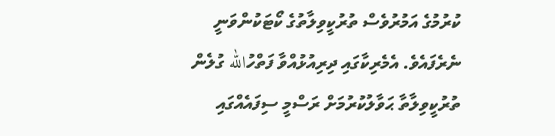ކުރުމުގެ އަމުރުވެސް ތުރުކީވިލާތުގެ ކޯޓަކުންވަނީ ނެރެފައެވެ. އެމެރިކާގައި ދިރިއުޅުއްވާ ފަތްހުالله ގުލެން ތުރުކީވިލާތާ ޙަވާލުކުރުމަށް ރަސްމީ ސިފައެއްގައި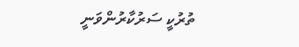ތުރުކީ ސަރުކާރުންވަނީ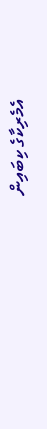އެމެރިކާގެ ކިބައިން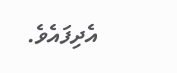އެދިފައެވެ.